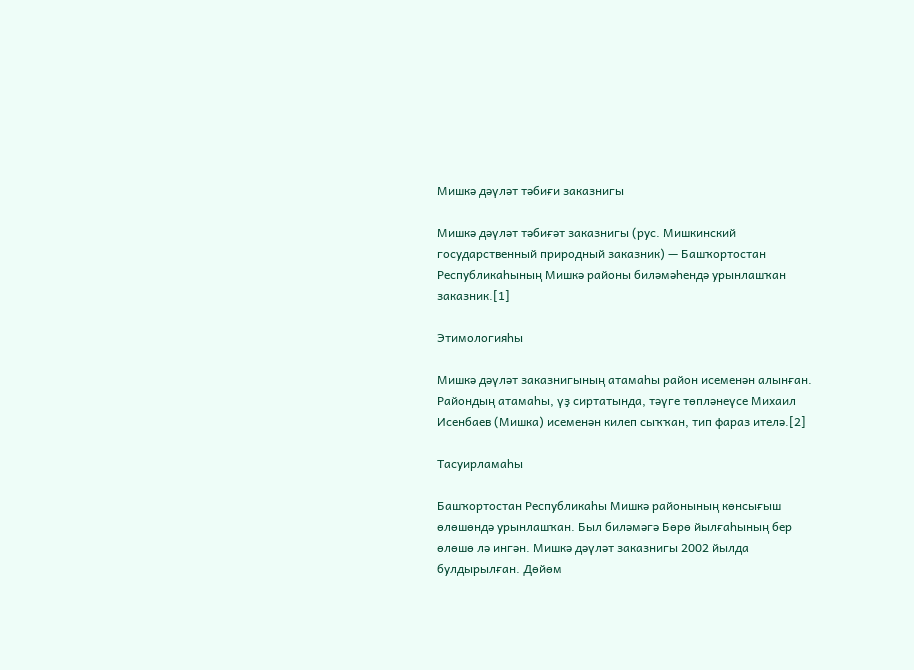Мишкә дәүләт тәбиғи заказнигы

Мишкә дәүләт тәбиғәт заказнигы (рус. Мишкинский государственный природный заказник) — Башҡортостан Республикаһының Мишкә районы биләмәһендә урынлашҡан заказник.[1]

Этимологияһы

Мишкә дәүләт заказнигының атамаһы район исеменән алынған. Райондың атамаһы, үҙ сиртатында, тәүге төпләнеүсе Михаил Исенбаев (Мишка) исеменән килеп сыҡҡан, тип фараз ителә.[2]

Тасуирламаһы

Башҡортостан Республикаһы Мишкә районының көнсығыш өлөшөндә урынлашҡан. Был биләмәгә Бөрө йылғаһының бер өлөшө лә ингән. Мишкә дәүләт заказнигы 2002 йылда булдырылған. Дөйөм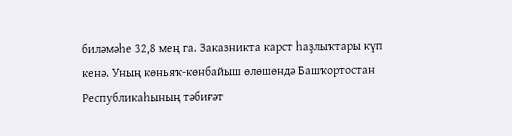биләмәһе 32,8 мең га. Заказникта карст һаҙлыҡтары күп кенә. Уның көньяҡ-көнбайыш өлөшөндә Башҡортостан Республикаһының тәбиғәт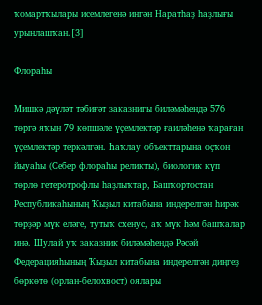ҡомартҡылары исемлегенә ингән Наратһаҙ һаҙлығы урынлашҡан.[3]

Флораһы

Мишкә дәүләт тәбиғәт заказнигы биләмәһендә 576 төргә яҡын 79 көпшәле үҫемлектәр ғаиләһенә ҡараған үҫемлектәр теркәлгән. Һаҡлау объекттарына оҫҡон йыуаһы (Себер флораһы реликты), биологик күп төрлө гетеротрофлы һаҙлыҡтар, Башҡортостан Республикаһының Ҡыҙыл китабына индерелгән һирәк төрҙәр мүк еләге, тутыҡ схенус, аҡ мүк һәм башҡалар инә. Шулай уҡ заказник биләмәһендә Рәсәй Федерацияһының Ҡыҙыл китабына индерелгән диңгеҙ бөркөтө (орлан-белохвост) оялары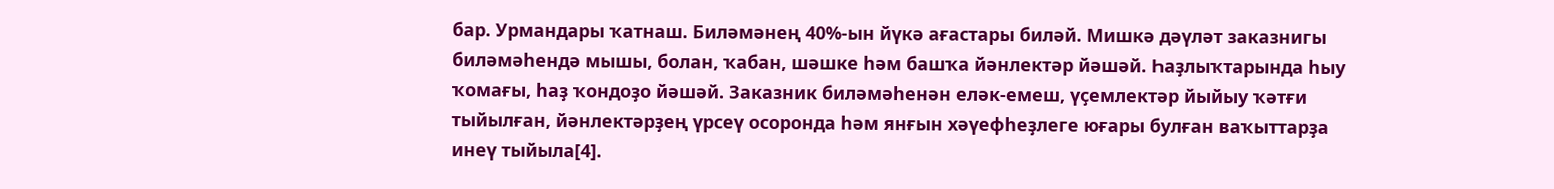бар. Урмандары ҡатнаш. Биләмәнең 40%-ын йүкә ағастары биләй. Мишкә дәүләт заказнигы биләмәһендә мышы, болан, ҡабан, шәшке һәм башҡа йәнлектәр йәшәй. Һаҙлыҡтарында һыу ҡомағы, һаҙ ҡондоҙо йәшәй. Заказник биләмәһенән еләк-емеш, үҫемлектәр йыйыу ҡәтғи тыйылған, йәнлектәрҙең үрсеү осоронда һәм янғын хәүефһеҙлеге юғары булған ваҡыттарҙа инеү тыйыла[4].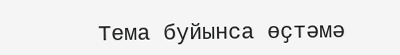Тема буйынса өҫтәмә